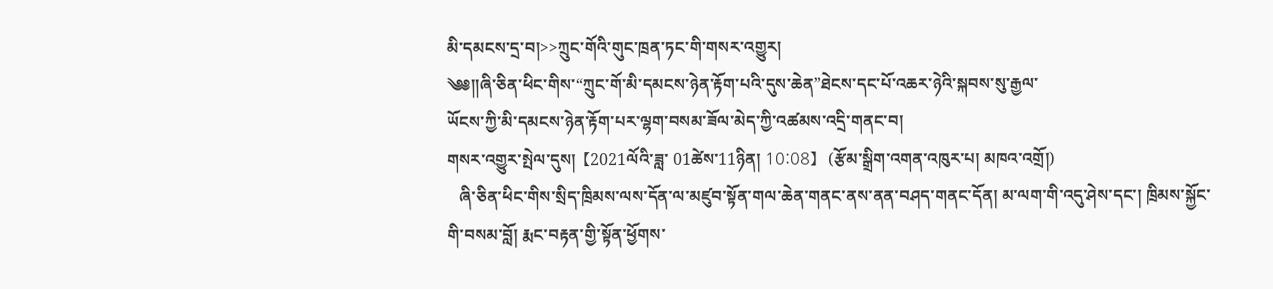མི་དམངས་དྲ་བ།>>ཀྲུང་གོའི་གུང་ཁྲན་ཏང་གི་གསར་འགྱུར།
༄༅།།ཞི་ཅིན་ཕིང་གིས་“ཀྲུང་གོ་མི་དམངས་ཉེན་རྟོག་པའི་དུས་ཆེན”ཐེངས་དང་པོ་འཆར་ཉེའི་སྐབས་སུ་རྒྱལ་
ཡོངས་ཀྱི་མི་དམངས་ཉེན་རྟོག་པར་ལྷག་བསམ་ཟོལ་མེད་ཀྱི་འཚམས་འདྲི་གནང་བ།
གསར་འགྱུར་སྤེལ་དུས།  【2021ལོའི་ཟླ་ 01ཚེས་11ཉིན། 10:08】   (རྩོམ་སྒྲིག་འགན་འཁུར་པ། མཁའ་འགྲོ།)
   ཞི་ཅིན་ཕིང་གིས་སྲིད་ཁྲིམས་ལས་དོན་ལ་མཛུབ་སྟོན་གལ་ཆེན་གནང་ནས་ནན་བཤད་གནང་དོན། མ་ལག་གི་འདུ་ཤེས་དང་། ཁྲིམས་སྐྱོང་གི་བསམ་བློ། རྨང་བརྟན་གྱི་སྟོན་ཕྱོགས་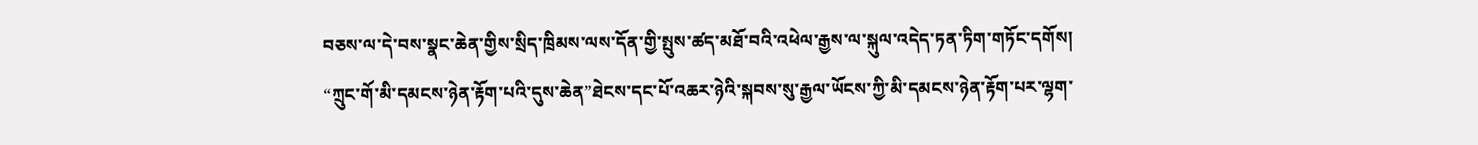བཅས་ལ་དེ་བས་སྣང་ཆེན་གྱིས་སྲིད་ཁྲིམས་ལས་དོན་གྱི་སྤུས་ཚད་མཐོ་བའི་འཕེལ་རྒྱས་ལ་སྐུལ་འདེད་ཏན་ཏིག་གཏོང་དགོས།
“ཀྲུང་གོ་མི་དམངས་ཉེན་རྟོག་པའི་དུས་ཆེན”ཐེངས་དང་པོ་འཆར་ཉེའི་སྐབས་སུ་རྒྱལ་ཡོངས་ཀྱི་མི་དམངས་ཉེན་རྟོག་པར་ལྷག་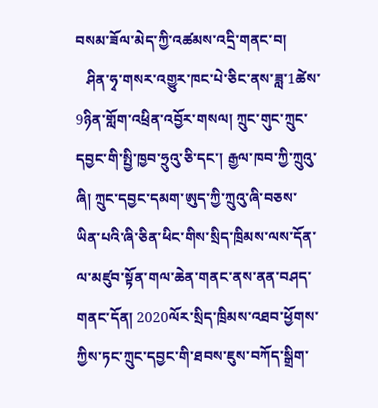བསམ་ཟོལ་མེད་ཀྱི་འཚམས་འདྲི་གནང་བ།
   ཤིན་ཧྭ་གསར་འགྱུར་ཁང་པེ་ཅིང་ནས་ཟླ་1ཚེས་9ཉིན་གློག་འཕྲིན་འབྱོར་གསལ། ཀྲུང་གུང་ཀྲུང་དབྱང་གི་སྤྱི་ཁྱབ་ཧྲུའུ་ཅི་དང་། རྒྱལ་ཁབ་ཀྱི་ཀྲུའུ་ཞི། ཀྲུང་དབྱང་དམག་ཨུད་ཀྱི་ཀྲུའུ་ཞི་བཅས་ཡིན་པའི་ཞི་ཅིན་ཕིང་གིས་སྲིད་ཁྲིམས་ལས་དོན་ལ་མཛུབ་སྟོན་གལ་ཆེན་གནང་ནས་ནན་བཤད་གནང་དོན། 2020ལོར་སྲིད་ཁྲིམས་འཐབ་ཕྱོགས་ཀྱིས་ཏང་ཀྲུང་དབྱང་གི་ཐབས་ཇུས་བཀོད་སྒྲིག་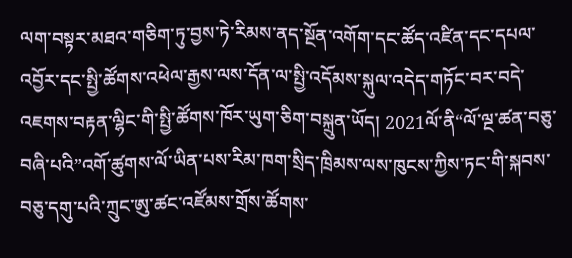ལག་བསྟར་མཐའ་གཅིག་ཏུ་བྱས་ཏེ་རིམས་ནད་སྔོན་འགོག་དང་ཚོད་འཛིན་དང་དཔལ་འབྱོར་དང་སྤྱི་ཚོགས་འཕེལ་རྒྱས་ལས་དོན་ལ་སྤྱི་འདོམས་སྐུལ་འདེད་གཏོང་བར་བདེ་འཇགས་བརྟན་ལྷིང་གི་སྤྱི་ཚོགས་ཁོར་ཡུག་ཅིག་བསྐྲུན་ཡོད། 2021ལོ་ནི“ལོ་ལྔ་ཚན་བཅུ་བཞི་པའི”འགོ་ཚུགས་ལོ་ཡིན་པས་རིམ་ཁག་སྲིད་ཁྲིམས་ལས་ཁུངས་ཀྱིས་ཏང་གི་སྐབས་བཅུ་དགུ་པའི་ཀྲུང་ཨུ་ཚང་འཛོམས་གྲོས་ཚོགས་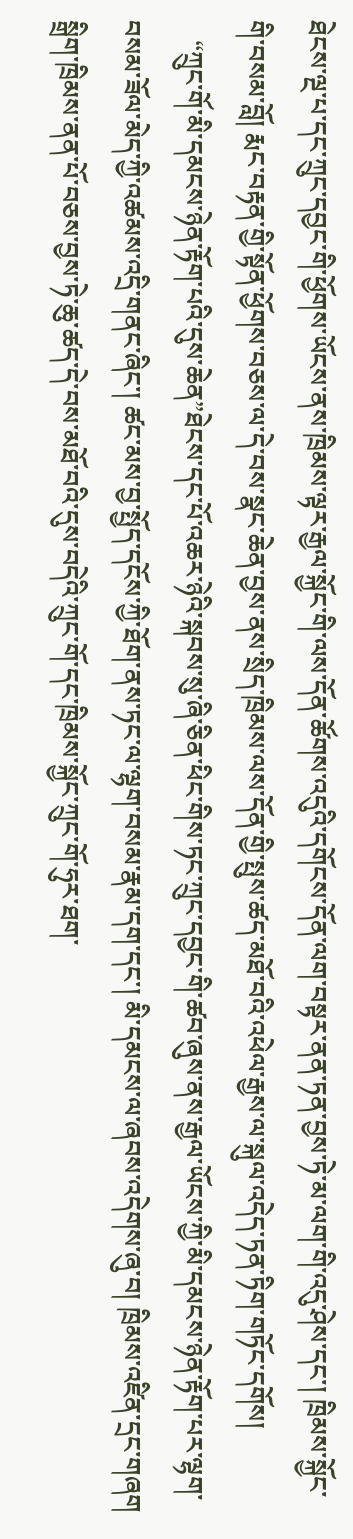ཐེངས་ལྔ་པ་དང་ཀྲུང་དབྱང་གི་ཕྱོགས་ཡོངས་ནས་ཁྲིམས་ལྟར་རྒྱལ་སྐྱོང་གི་ལས་དོན་ཚོགས་འདུའི་དགོངས་དོན་ལག་བསྟར་ནན་ཏན་བྱས་ཏེ་མ་ལག་གི་འདུ་ཤེས་དང་། ཁྲིམས་སྐྱོང་གི་བསམ་བློ། རྨང་བརྟན་གྱི་སྟོན་ཕྱོགས་བཅས་ལ་དེ་བས་སྣང་ཆེན་བྱས་ནས་སྲིད་ཁྲིམས་ལས་དོན་གྱི་སྤུས་ཚད་མཐོ་བའི་འཕེལ་རྒྱས་ལ་སྐུལ་འདེད་ཏན་ཏིག་གཏོང་དགོས།
   “ཀྲུང་གོ་མི་དམངས་ཉེན་རྟོག་པའི་དུས་ཆེན”ཐེངས་དང་པོ་འཆར་ཉེའི་སྐབས་སུ་ཞི་ཅིན་ཕིང་གིས་ཏང་ཀྲུང་དབྱང་གི་ཚབ་ཞུས་ནས་རྒྱལ་ཡོངས་ཀྱི་མི་དམངས་ཉེན་རྟོག་པར་ལྷག་བསམ་ཟོལ་མེད་ཀྱི་འཚམས་འདྲི་གནང་ཞིང་། ཚང་མས་བྱ་སྤྱོད་དངོས་ཀྱི་ཐོག་ནས་ཏང་ལ་ལྷག་བསམ་རྣམ་དག་དང་། མི་དམངས་ལ་ཞབས་འདེགས་ཞུ་བ། ཁྲིམས་འཛིན་དྲང་གཞག སྒྲིག་ཁྲིམས་ནན་པོ་བཅས་བྱས་ཏེ་ཆུ་ཚད་དེ་བས་མཐོ་བའི་དུས་བདེའི་ཀྲུང་གོ་དང་ཁྲིམས་སྐྱོང་ཀྲུང་གོ་ཧུར་ཐག་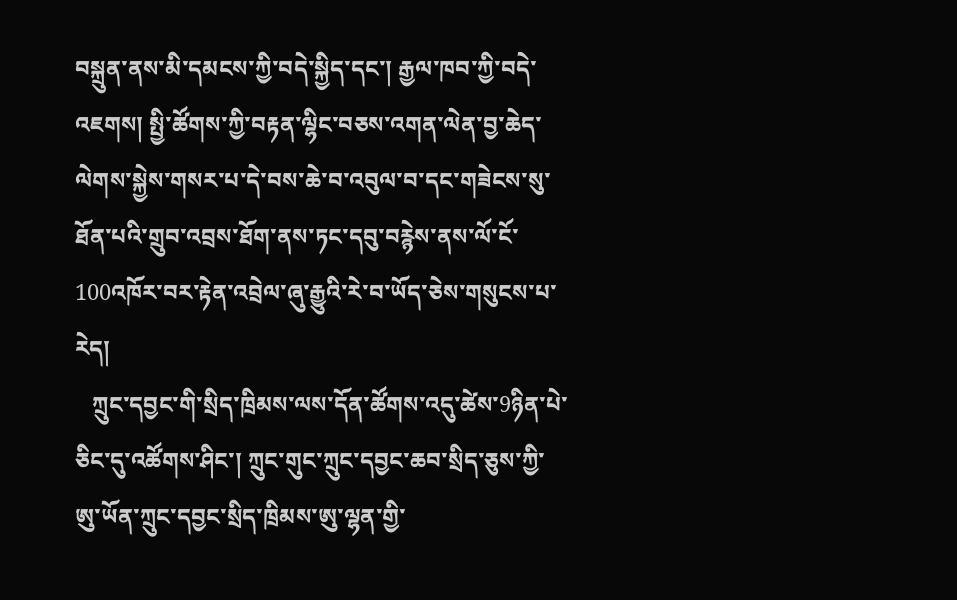བསྐྲུན་ནས་མི་དམངས་ཀྱི་བདེ་སྐྱིད་དང་། རྒྱལ་ཁབ་ཀྱི་བདེ་འཇགས། སྤྱི་ཚོགས་ཀྱི་བརྟན་ལྷིང་བཅས་འགན་ལེན་བྱ་ཆེད་ལེགས་སྐྱེས་གསར་པ་དེ་བས་ཆེ་བ་འབུལ་བ་དང་གཟེངས་སུ་ཐོན་པའི་གྲུབ་འབྲས་ཐོག་ནས་ཏང་དབུ་བརྙེས་ནས་ལོ་ངོ་100འཁོར་བར་རྟེན་འབྲེལ་ཞུ་རྒྱུའི་རེ་བ་ཡོད་ཅེས་གསུངས་པ་རེད།
   ཀྲུང་དབྱང་གི་སྲིད་ཁྲིམས་ལས་དོན་ཚོགས་འདུ་ཚེས་9ཉིན་པེ་ཅིང་དུ་འཚོགས་ཤིང་། ཀྲུང་གུང་ཀྲུང་དབྱང་ཆབ་སྲིད་ཅུས་ཀྱི་ཨུ་ཡོན་ཀྲུང་དབྱང་སྲིད་ཁྲིམས་ཨུ་ལྷན་གྱི་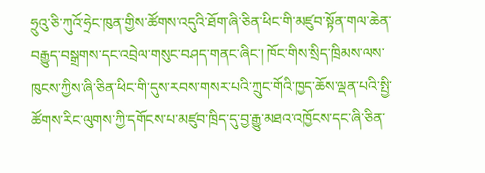ཧྲུའུ་ཅི་ཀུའོ་ཧྲེང་ཁུན་གྱིས་ཚོགས་འདུའི་ཐོག་ཞི་ཅིན་ཕིང་གི་མཛུབ་སྟོན་གལ་ཆེན་བརྒྱུད་བསྒྲགས་དང་འབྲེལ་གསུང་བཤད་གནང་ཞིང་། ཁོང་གིས་སྲིད་ཁྲིམས་ལས་ཁུངས་ཀྱིས་ཞི་ཅིན་ཕིང་གི་དུས་རབས་གསར་པའི་ཀྲུང་གོའི་ཁྱད་ཆོས་ལྡན་པའི་སྤྱི་ཚོགས་རིང་ལུགས་ཀྱི་དགོངས་པ་མཛུབ་ཁྲིད་དུ་བྱ་རྒྱུ་མཐའ་འཁྱོངས་དང་ཞི་ཅིན་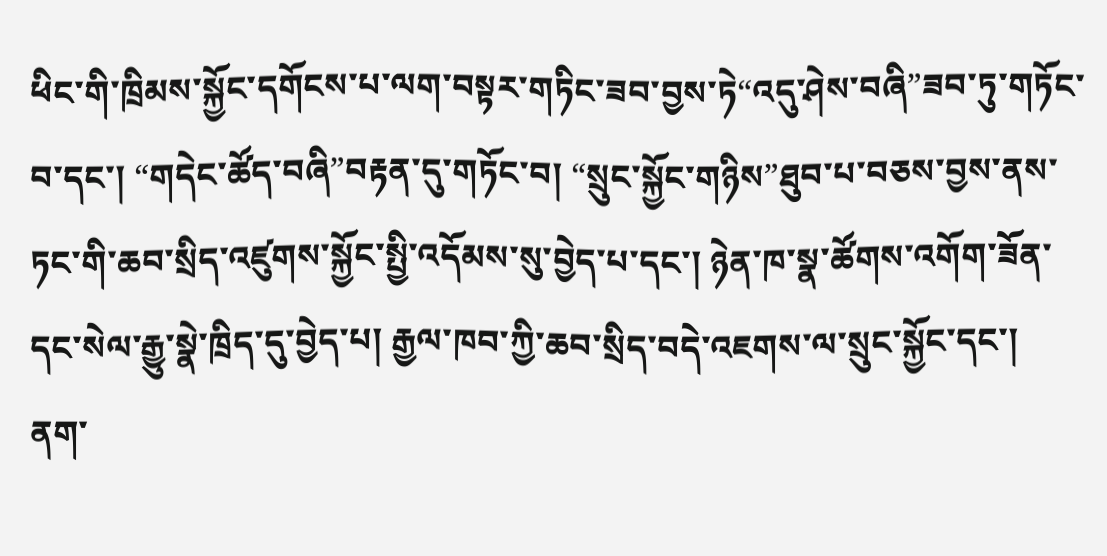ཕིང་གི་ཁྲིམས་སྐྱོང་དགོངས་པ་ལག་བསྟར་གཏིང་ཟབ་བྱས་ཏེ“འདུ་ཤེས་བཞི”ཟབ་ཏུ་གཏོང་བ་དང་། “གདེང་ཚོད་བཞི”བརྟན་དུ་གཏོང་བ། “སྲུང་སྐྱོང་གཉིས”ཐུབ་པ་བཅས་བྱས་ནས་ཏང་གི་ཆབ་སྲིད་འཛུགས་སྐྱོང་སྤྱི་འདོམས་སུ་བྱེད་པ་དང་། ཉེན་ཁ་སྣ་ཚོགས་འགོག་ཟོན་དང་སེལ་རྒྱུ་སྣེ་ཁྲིད་དུ་བྱེད་པ། རྒྱལ་ཁབ་ཀྱི་ཆབ་སྲིད་བདེ་འཇགས་ལ་སྲུང་སྐྱོང་དང་། ནག་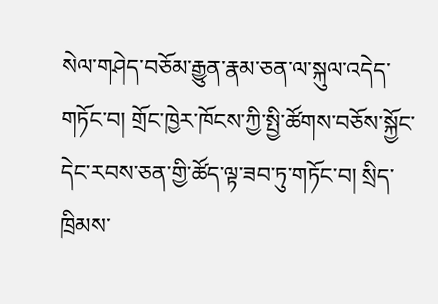སེལ་གཤེད་བཅོམ་རྒྱུན་རྣམ་ཅན་ལ་སྐུལ་འདེད་གཏོང་བ། གྲོང་ཁྱེར་ཁོངས་ཀྱི་སྤྱི་ཚོགས་བཅོས་སྐྱོང་དེང་རབས་ཅན་གྱི་ཚོད་ལྟ་ཟབ་ཏུ་གཏོང་བ། སྲིད་ཁྲིམས་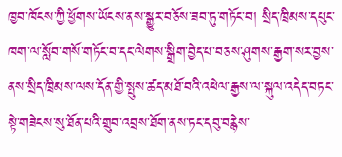ཁྱབ་ཁོངས་ཀྱི་ཕྱོགས་ཡོངས་ནས་སྒྱུར་བཅོས་ཟབ་ཏུ་གཏོང་བ། སྲིད་ཁྲིམས་དཔུང་ཁག་ལ་སློབ་གསོ་གཏོང་བ་དང་ལེགས་སྒྲིག་བྱེད་པ་བཅས་ཤུགས་རྒྱག་སར་བྱས་ནས་སྲིད་ཁྲིམས་ལས་དོན་གྱི་སྤུས་ཚད་མཐོ་བའི་འཕེལ་རྒྱས་ལ་སྐུལ་འདེད་བཏང་སྟེ་གཟེངས་སུ་ཐོན་པའི་གྲུབ་འབྲས་ཐོག་ནས་ཏང་དབུ་བརྙེས་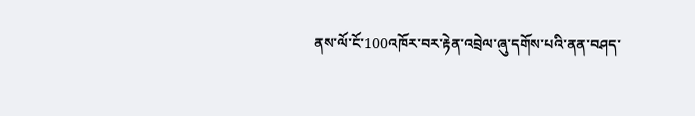ནས་ལོ་ངོ་100འཁོར་བར་རྟེན་འབྲེལ་ཞུ་དགོས་པའི་ནན་བཤད་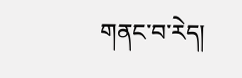གནང་བ་རེད།